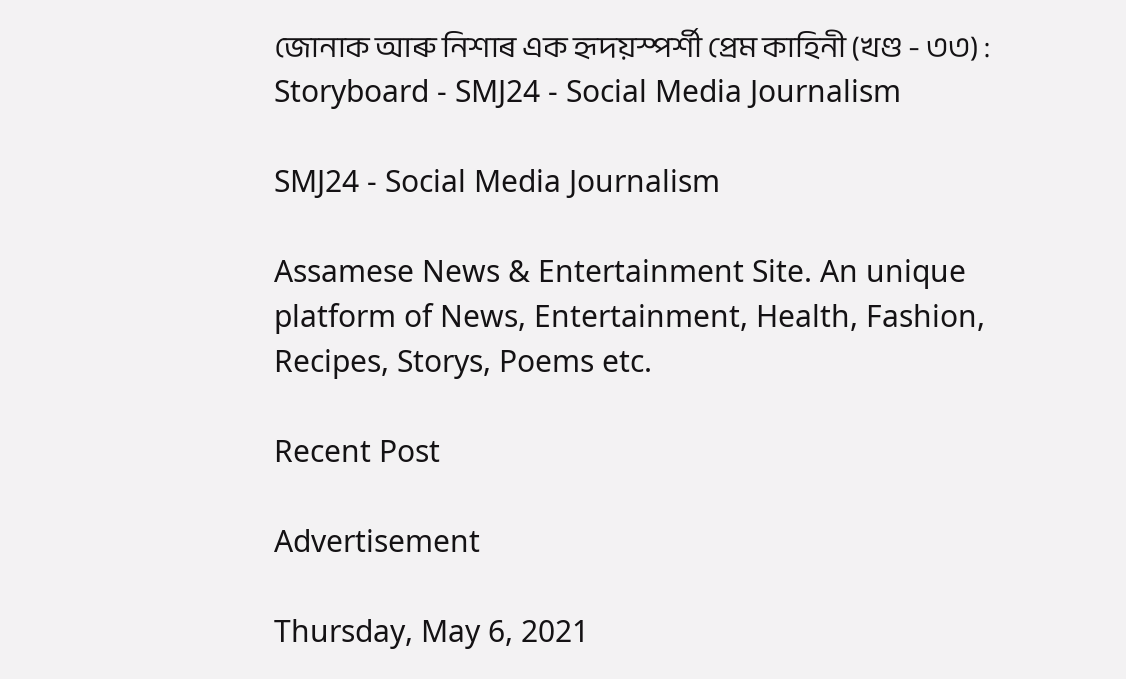জোনাক আৰু নিশাৰ এক হৃদয়স্পৰ্শী প্ৰেম কাহিনী (খণ্ড - ৩৩) : Storyboard - SMJ24 - Social Media Journalism

SMJ24 - Social Media Journalism

Assamese News & Entertainment Site. An unique platform of News, Entertainment, Health, Fashion, Recipes, Storys, Poems etc.

Recent Post

Advertisement

Thursday, May 6, 2021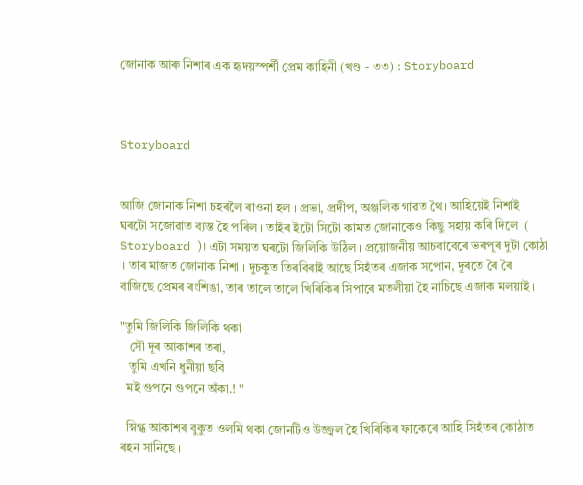জোনাক আৰু নিশাৰ এক হৃদয়স্পৰ্শী প্ৰেম কাহিনী (খণ্ড - ৩৩) : Storyboard



Storyboard


আজি জোনাক নিশা চহৰলৈ ৰাওনা হল । প্ৰভা, প্ৰদীপ, অঞ্জলিক গাৱত থৈ। আহিয়েই নিশাই ঘৰটো সজোৱাত ব্যস্ত হৈ পৰিল । তাইৰ ইটো সিটো কামত জোনাকেও কিছু সহায় কৰি দিলে  ( Storyboard )। এটা সময়ত ঘৰটো জিলিকি উঠিল । প্ৰয়োজনীয় আচবাবেৰে ভৰপূৰ দুটা কোঠা । তাৰ মাজত জোনাক নিশা । দুচকুত তিৰবিৰাই আছে সিহঁতৰ এজাক সপোন, দূৰতে ৰৈ ৰৈ বাজিছে প্ৰেমৰ ৰংশিঙা, তাৰ তালে তালে খিৰিকিৰ সিপাৰে মতলীয়া হৈ নাচিছে এজাক মলয়াই ।

"তুমি জিলিকি জিলিকি থকা
   সৌ দূৰ আকাশৰ তৰা,
   তুমি এখনি ধুনীয়া ছবি
  মই গুপনে গুপনে অঁকা.! "

  স্নিগ্ধ আকাশৰ বুকুত ওলমি থকা জোনটিও উজ্জ্বল হৈ খিৰিকিৰ ফাকেৰে আহি সিহঁতৰ কোঠাত ৰহন সানিছে ।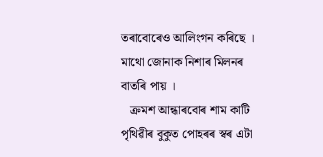তৰাবোৰেও আলিংগন কৰিছে । মাথো জোনাক নিশাৰ মিলনৰ বাতৰি পায় ।
   ক্ৰমশ আন্ধাৰবোৰ শাম কাটি পৃথিৱীৰ বুকুত পোহৰৰ স্বৰ এটা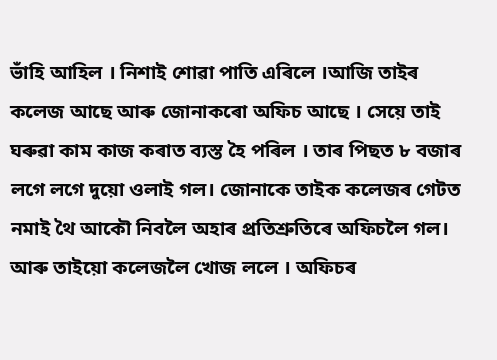ভাঁহি আহিল । নিশাই শোৱা পাতি এৰিলে ।আজি তাইৰ কলেজ আছে আৰু জোনাকৰো অফিচ আছে । সেয়ে তাই ঘৰুৱা কাম কাজ কৰাত ব্যস্ত হৈ পৰিল । তাৰ পিছত ৮ বজাৰ লগে লগে দুয়ো ওলাই গল। জোনাকে তাইক কলেজৰ গেটত নমাই থৈ আকৌ নিবলৈ অহাৰ প্ৰতিশ্ৰুতিৰে অফিচলৈ গল। আৰু তাইয়ো কলেজলৈ খোজ ললে । অফিচৰ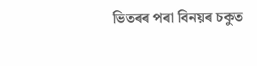ভিতৰৰ পৰা বিনয়ৰ চকুত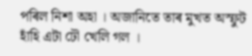পৰিল নিশা অহা । অজানিতে তাৰ মুখত অস্ফুট হাঁহি এটা ঢৌ খেলি গল ।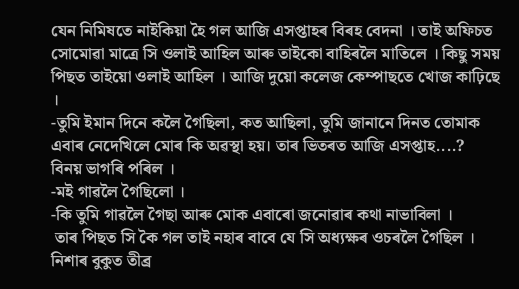যেন নিমিষতে নাইকিয়া হৈ গল আজি এসপ্তাহৰ বিৰহ বেদনা । তাই অফিচত সোমোৱা মাত্ৰে সি ওলাই আহিল আৰু তাইকো বাহিৰলৈ মাতিলে । কিছু সময় পিছত তাইয়ো ওলাই আহিল । আজি দুয়ো কলেজ কেম্পাছতে খোজ কাঢ়িছে ।
-তুমি ইমান দিনে কলৈ গৈছিলা, কত আছিলা, তুমি জানানে দিনত তোমাক এবাৰ নেদেখিলে মোৰ কি অৱস্থা হয়। তাৰ ভিতৰত আজি এসপ্তাহ....?
বিনয় ভাগৰি পৰিল ।
-মই গাৱলৈ গৈছিলো ।
-কি তুমি গাৱলৈ গৈছা আৰু মোক এবাৰো জনোৱাৰ কথা নাভাবিলা ।
 তাৰ পিছত সি কৈ গল তাই নহাৰ বাবে যে সি অধ্যক্ষৰ ওচৰলৈ গৈছিল । নিশাৰ বুকুত তীব্ৰ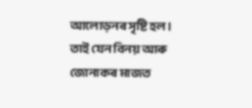আলোড়নৰ সৃষ্টি হল । তাই যেন বিনয় আৰু জোনাকৰ মাজত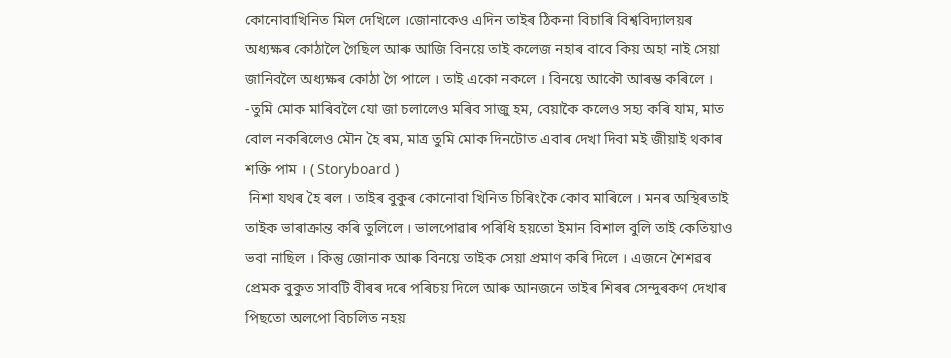কোনোবাখিনিত মিল দেখিলে ।জোনাকেও এদিন তাইৰ ঠিকনা বিচাৰি বিশ্ববিদ্যালয়ৰ অধ্যক্ষৰ কোঠালৈ গৈছিল আৰু আজি বিনয়ে তাই কলেজ নহাৰ বাবে কিয় অহা নাই সেয়া জানিবলৈ অধ্যক্ষৰ কোঠা গৈ পালে । তাই একো নকলে । বিনয়ে আকৌ আৰম্ভ কৰিলে ।
-তুমি মোক মাৰিবলৈ যো জা চলালেও মৰিব সাজু হম, বেয়াকৈ কলেও সহ্য কৰি যাম, মাত বোল নকৰিলেও মৌন হৈ ৰম, মাত্ৰ তুমি মোক দিনটোত এবাৰ দেখা দিবা মই জীয়াই থকাৰ শক্তি পাম । ( Storyboard )
 নিশা যথৰ হৈ ৰল । তাইৰ বুকুৰ কোনোবা খিনিত চিৰিংকৈ কোব মাৰিলে । মনৰ অস্থিৰতাই তাইক ভাৰাক্ৰান্ত কৰি তুলিলে । ভালপোৱাৰ পৰিধি হয়তো ইমান বিশাল বুলি তাই কেতিয়াও ভবা নাছিল । কিন্তু জোনাক আৰু বিনয়ে তাইক সেয়া প্ৰমাণ কৰি দিলে । এজনে শৈশৱৰ প্ৰেমক বুকুত সাবটি বীৰৰ দৰে পৰিচয় দিলে আৰু আনজনে তাইৰ শিৰৰ সেন্দুৰকণ দেখাৰ পিছতো অলপো বিচলিত নহয়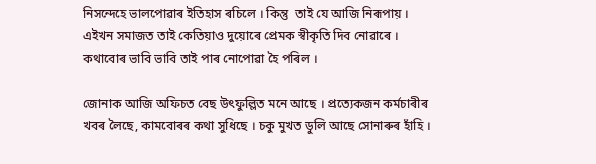নিসন্দেহে ভালপোৱাৰ ইতিহাস ৰচিলে । কিন্তু  তাই যে আজি নিৰূপায় । এইখন সমাজত তাই কেতিয়াও দুয়োৰে প্ৰেমক স্বীকৃতি দিব নোৱাৰে । কথাবোৰ ভাবি ভাবি তাই পাৰ নোপোৱা হৈ পৰিল ।

জোনাক আজি অফিচত বেছ উৎফুল্লিত মনে আছে । প্ৰত্যেকজন কৰ্মচাৰীৰ খবৰ লৈছে, কামবোৰৰ কথা সুধিছে । চকু মুখত ডুলি আছে সোনাৰুৰ হাঁহি ।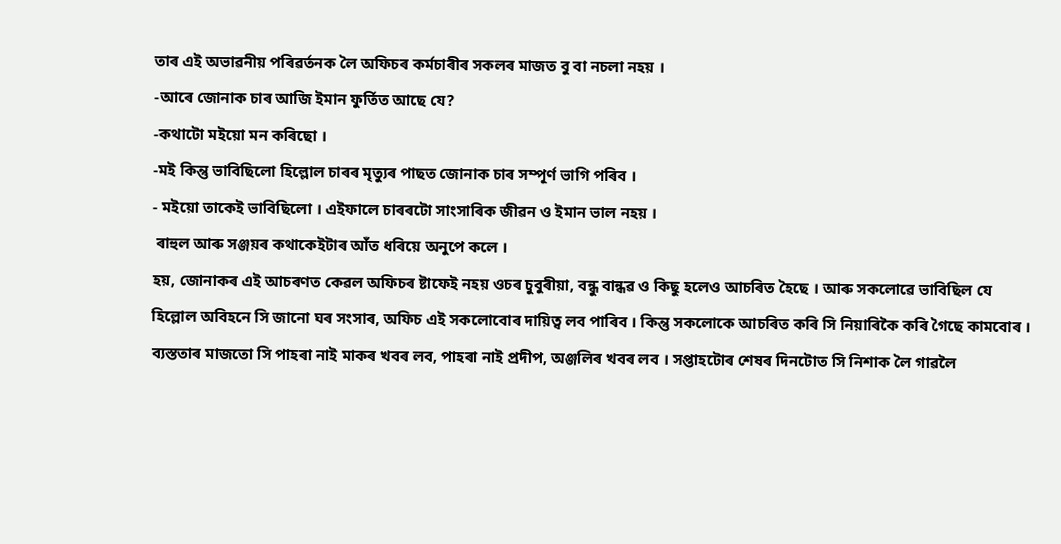তাৰ এই অভাৱনীয় পৰিৱৰ্তনক লৈ অফিচৰ কৰ্মচাৰীৰ সকলৰ মাজত বু বা নচলা নহয় ।
-আৰে জোনাক চাৰ আজি ইমান ফুৰ্তিত আছে যে?
-কথাটো মইয়ো মন কৰিছো ।
-মই কিন্তু ভাবিছিলো হিল্লোল চাৰৰ মৃত্যুৰ পাছত জোনাক চাৰ সম্পূৰ্ণ ভাগি পৰিব ।
- মইয়ো তাকেই ভাবিছিলো । এইফালে চাৰৰটো সাংসাৰিক জীৱন ও ইমান ভাল নহয় ।
 ৰাহুল আৰু সঞ্জয়ৰ কথাকেইটাৰ আঁত ধৰিয়ে অনুপে কলে ।
হয়, জোনাকৰ এই আচৰণত কেৱল অফিচৰ ষ্টাফেই নহয় ওচৰ চুবুৰীয়া, বন্ধু বান্ধৱ ও কিছু হলেও আচৰিত হৈছে । আৰু সকলোৱে ভাবিছিল যে হিল্লোল অবিহনে সি জানো ঘৰ সংসাৰ, অফিচ এই সকলোবোৰ দায়িত্ব লব পাৰিব । কিন্তু সকলোকে আচৰিত কৰি সি নিয়াৰিকৈ কৰি গৈছে কামবোৰ । ব্যস্ততাৰ মাজতো সি পাহৰা নাই মাকৰ খবৰ লব, পাহৰা নাই প্ৰদীপ, অঞ্জলিৰ খবৰ লব । সপ্তাহটোৰ শেষৰ দিনটোত সি নিশাক লৈ গাৱলৈ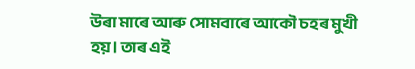উৰা মাৰে আৰু সোমবাৰে আকৌ চহৰ মুখী হয়। তাৰ এই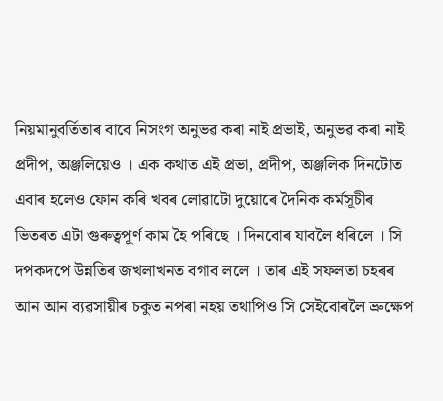নিয়মানুবৰ্তিতাৰ বাবে নিসংগ অনুভৱ কৰা নাই প্ৰভাই, অনুভৱ কৰা নাই প্ৰদীপ, অঞ্জলিয়েও । এক কথাত এই প্ৰভা, প্ৰদীপ, অঞ্জলিক দিনটোত এবাৰ হলেও ফোন কৰি খবৰ লোৱাটো দুয়োৰে দৈনিক কৰ্মসূচীৰ ভিতৰত এটা গুৰুত্বপূৰ্ণ কাম হৈ পৰিছে । দিনবোৰ যাবলৈ ধৰিলে । সি দপকদপে উন্নতিৰ জখলাখনত বগাব ললে । তাৰ এই সফলতা চহৰৰ আন আন ব্যৱসায়ীৰ চকুত নপৰা নহয় তথাপিও সি সেইবোৰলৈ ভ্ৰুক্ষেপ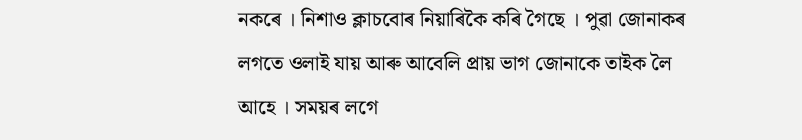নকৰে । নিশাও ক্লাচবোৰ নিয়াৰিকৈ কৰি গৈছে । পুৱা জোনাকৰ লগতে ওলাই যায় আৰু আবেলি প্ৰায় ভাগ জোনাকে তাইক লৈ আহে । সময়ৰ লগে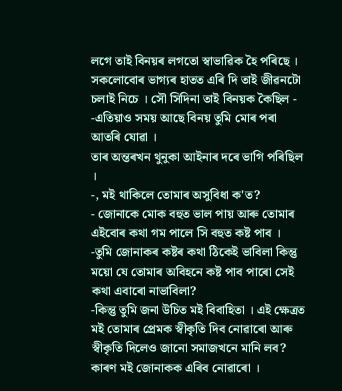লগে তাই বিনয়ৰ লগতো স্বাভাৱিক হৈ পৰিছে । সকলোবোৰ ভাগ্যৰ হাতত এৰি দি তাই জীৱনটো চলাই নিচে । সৌ সিদিনা তাই বিনয়ক কৈছিল -
-এতিয়াও সময় আছে বিনয় তুমি মোৰ পৰা আতৰি যোৱা ।
তাৰ অন্তৰখন থুনুকা আইনাৰ দৰে ভাগি পৰিছিল ।
-, মই থাকিলে তোমাৰ অসুবিধা ক'ত?
- জোনাকে মোক বহুত ভাল পায় আৰু তোমাৰ এইবোৰ কথা গম পালে সি বহুত কষ্ট পাব ।
-তুমি জোনাকৰ কষ্টৰ কথা ঠিকেই ভাবিলা কিন্তু ময়ো যে তোমাৰ অবিহনে কষ্ট পাব পাৰো সেই কথা এবাৰো নাভাবিলা?
-কিন্তু তুমি জনা উচিত মই বিবাহিতা । এই ক্ষেত্ৰত মই তোমাৰ প্ৰেমক স্বীকৃতি দিব নোৱাৰো আৰু স্বীকৃতি দিলেও জানো সমাজখনে মানি লব? কাৰণ মই জোনাকক এৰিব নোৱাৰো ।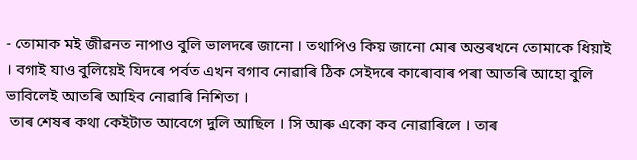- তোমাক মই জীৱনত নাপাও বুলি ভালদৰে জানো । তথাপিও কিয় জানো মোৰ অন্তৰখনে তোমাকে ধিয়াই । বগাই যাও বুলিয়েই যিদৰে পৰ্বত এখন বগাব নোৱাৰি ঠিক সেইদৰে কাৰোবাৰ পৰা আতৰি আহো বুলি ভাবিলেই আতৰি আহিব নোৱাৰি নিশিতা ।
 তাৰ শেষৰ কথা কেইটাত আবেগে দুলি আছিল । সি আৰু একো কব নোৱাৰিলে । তাৰ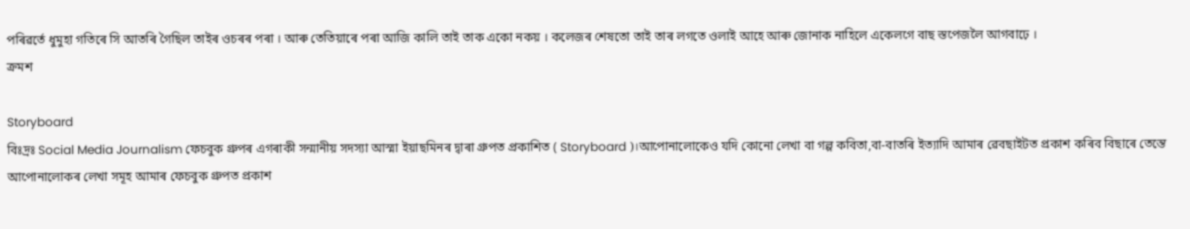পৰিৱৰ্তে ধুমুহা গতিৰে সি আতৰি গৈছিল তাইৰ ওচৰৰ পৰা । আৰু তেতিয়াৰে পৰা আজি কালি তাই তাক একো নকয় । কলেজৰ শেষতো তাই তাৰ লগতে ওলাই আহে আৰু জোনাক নাহিলে একেলগে বাছ স্তপেজলৈ আগবাঢ়ে ।
ক্ৰমশ

Storyboard
বিঃদ্ৰঃ Social Media Journalism ফেচবুক গ্ৰুপৰ এগৰাকী সন্মানীয় সদস্যা আস্মা ইয়াছমিনৰ দ্বাৰা গ্ৰুপত প্ৰকাশিত ( Storyboard )।আপোনালোকেও যদি কোনো লেখা বা গল্প কবিতা,বা-বাতৰি ইত্যাদি আমাৰ ৱেবছাইটত প্ৰকাশ কৰিব বিছাৰে তেন্তে আপোনালোকৰ লেখা সমূহ আমাৰ ফেচবুক গ্ৰুপত প্ৰকাশ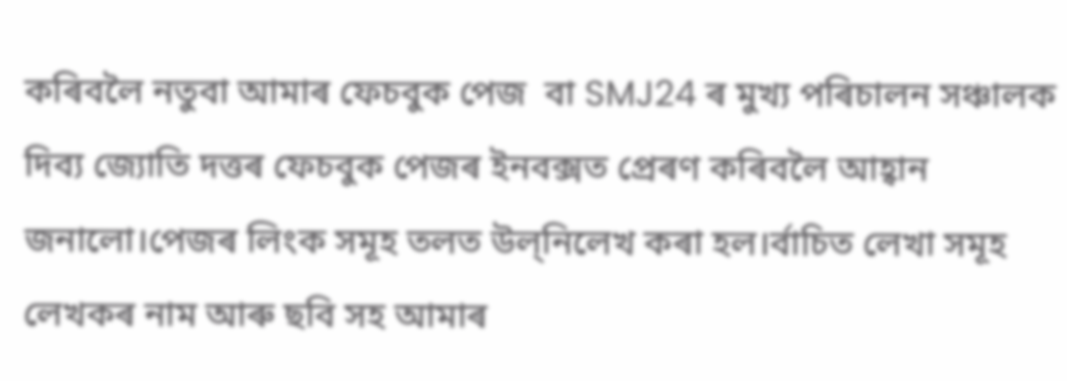কৰিবলৈ নতুবা আমাৰ ফেচবুক পেজ  বা SMJ24 ৰ মুখ্য পৰিচালন সঞ্চালক দিব্য জ্যোতি দত্তৰ ফেচবুক পেজৰ ইনবক্সত প্ৰেৰণ কৰিবলৈ আহ্বান জনালো।পেজৰ লিংক সমূহ তলত উল্নিলেখ কৰা হল।ৰ্বাচিত লেখা সমূহ লেখকৰ নাম আৰু ছবি সহ আমাৰ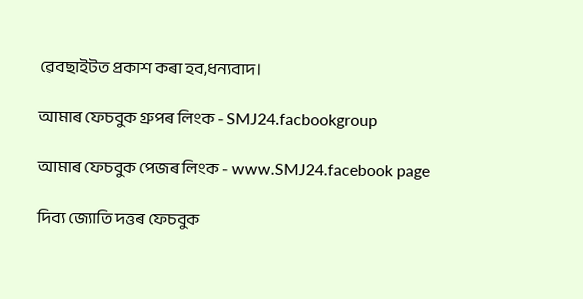ৱেবছাইটত প্ৰকাশ কৰা হব,ধন্যবাদ।

আমাৰ ফেচবুক গ্ৰুপৰ লিংক - SMJ24.facbookgroup

আমাৰ ফেচবুক পেজৰ লিংক - www.SMJ24.facebook page

দিব্য জ্যোতি দত্তৰ ফেচবুক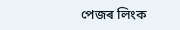পেজৰ লিংক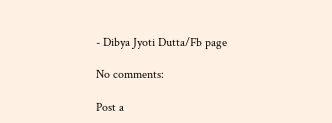- Dibya Jyoti Dutta/Fb page

No comments:

Post a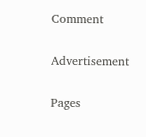Comment

Advertisement

Pages